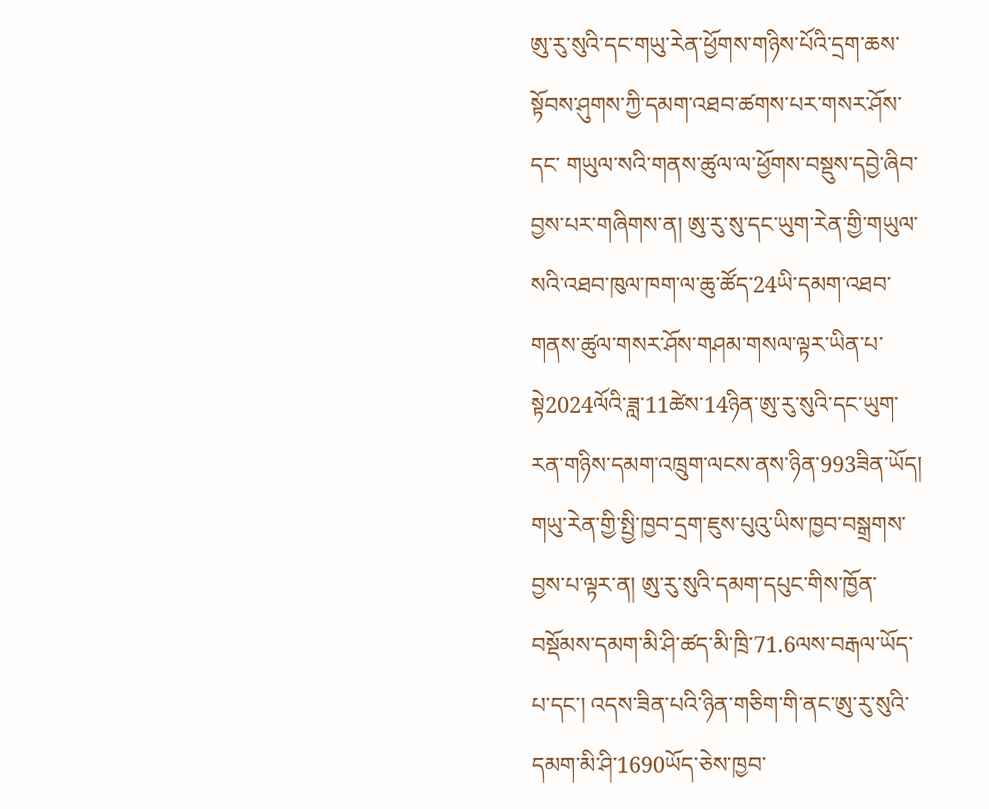ཨུ་རུ་སུའི་དང་གཡུ་རེན་ཕྱོགས་གཉིས་པོའི་དྲག་ཆས་སྟོབས་ཤུགས་ཀྱི་དམག་འཐབ་ཚགས་པར་གསར་ཤོས་དང་ གཡུལ་སའི་གནས་ཚུལ་ལ་ཕྱོགས་བསྡུས་དབྱེ་ཞིབ་བྱས་པར་གཞིགས་ན། ཨུ་རུ་སུ་དང་ཡུག་རེན་གྱི་གཡུལ་སའི་འཐབ་ཁུལ་ཁག་ལ་ཆུ་ཚོད་24ཡི་དམག་འཐབ་གནས་ཚུལ་གསར་ཤོས་གཤམ་གསལ་ལྟར་ཡིན་པ་སྟེ2024ལོའི་ཟླ་11ཚེས་14ཉིན་ཨུ་རུ་སུའི་དང་ཡུག་རན་གཉིས་དམག་འཁྲུག་ལངས་ནས་ཉིན་993ཟིན་ཡོད། གཡུ་རེན་གྱི་སྤྱི་ཁྱབ་དྲག་ཇུས་པུའུ་ཡིས་ཁྱབ་བསྒྲགས་བྱས་པ་ལྟར་ན། ཨུ་རུ་སུའི་དམག་དཔུང་གིས་ཁྱོན་བསྡོམས་དམག་མི་ཤི་ཚད་མི་ཁྲི་71.6ལས་བརྒལ་ཡོད་པ་དང་། འདས་ཟིན་པའི་ཉིན་གཅིག་གི་ནང་ཨུ་རུ་སུའི་དམག་མི་ཤི་1690ཡོད་ཅེས་ཁྱབ་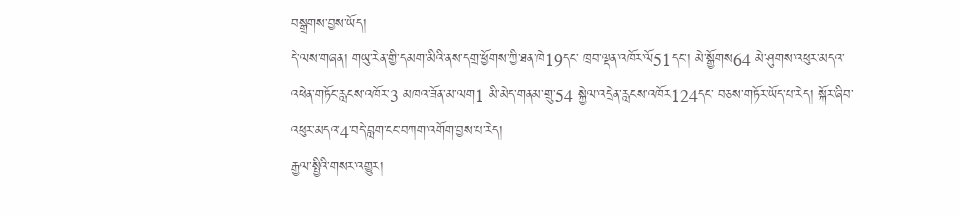བསྒྲགས་བྱས་ཡོད།
དེ་ལས་གཞན། གཡུ་རེན་གྱི་དམག་མིའི་ནས་དགྲ་ཕྱོགས་ཀྱི་ཐན་ཁེ19དང་ ཁྲབ་ལྡན་འཁོར་ལོ51དང་། མེ་སྒྱོགས64 མེ་ཤུགས་འཕུར་མདའ་འཕེན་གཏོང་རླངས་འཁོར་3 མཁའ་ཟོན་མ་ལག1 མི་མེད་གནམ་གྲུ་54 སྐྱེལ་འདྲེན་རླངས་འཁོར124དང་ བཅས་གཏོར་ཡོད་པ་རེད། སྐོར་ཞིབ་འཕུར་མདའ་4་བདེ་བླག་ངང་བཀག་འགོག་བྱས་པ་རེད།
རྒྱལ་སྤྱིའི་གསར་འགྱུར།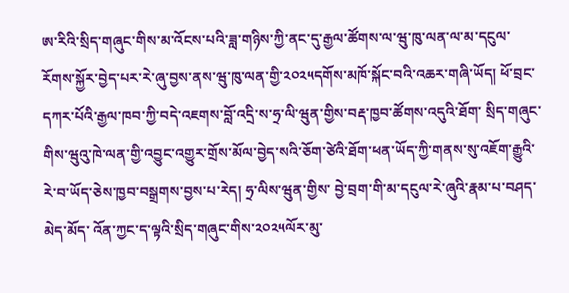ཨ་རིའི་སྲིད་གཞུང་གིས་མ་འོངས་པའི་ཟླ་གཉིས་ཀྱི་ནང་དུ་རྒྱལ་ཚོགས་ལ་ཝུ་ཁུ་ལན་ལ་མ་དངུལ་རོགས་སྐྱོར་བྱེད་པར་རེ་ཞུ་བྱས་ནས་ཝུ་ཁུ་ལན་གྱི་༢༠༢༥དགོས་མཁོ་སྐོང་བའི་འཆར་གཞི་ཡོད། ཕོ་བྲང་དཀར་པོའི་རྒྱལ་ཁབ་ཀྱི་བདེ་འཇགས་བློ་འདྲི་ས་ཧྲ་ལི་ཝུན་གྱིས་བརྡ་ཁྱབ་ཚོགས་འདུའི་ཐོག་ སྲིད་གཞུང་གིས་ཝུའུ་ཁེ་ལན་གྱི་འབྱུང་འགྱུར་གྲོས་མོལ་བྱེད་སའི་ཅོག་ཙེའི་ཐོག་ཕན་ཡོད་ཀྱི་གནས་སུ་འཇོག་རྒྱུའི་རེ་བ་ཡོད་ཅེས་ཁྱབ་བསྒྲགས་བྱས་པ་རེད། ཧྲ་ལིས་ཝུན་གྱིས་ བྱེ་བྲག་གི་མ་དངུལ་རེ་ཞུའི་རྣམ་པ་བཤད་མེད་མོད་ འོན་ཀྱང་ད་ལྟའི་སྲིད་གཞུང་གིས་༢༠༢༥ལོར་མུ་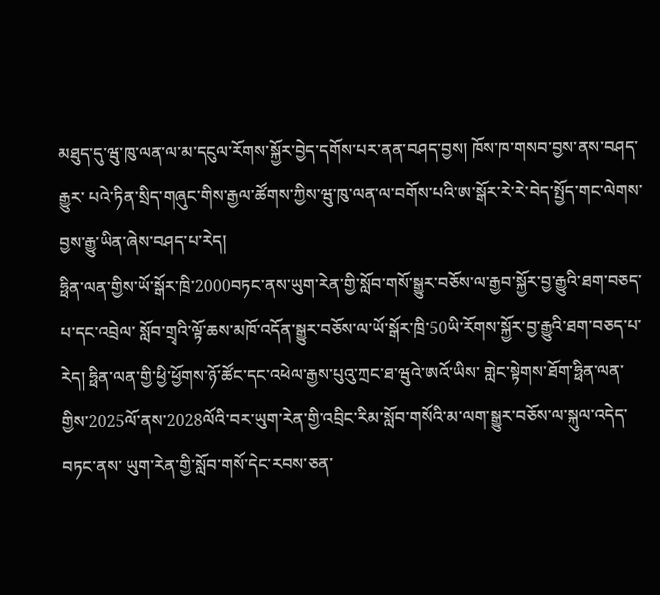མཐུད་དུ་ཝུ་ཁུ་ལན་ལ་མ་དངུལ་རོགས་སྐྱོར་བྱེད་དགོས་པར་ནན་བཤད་བྱས། ཁོས་ཁ་གསབ་བྱས་ནས་བཤད་རྒྱུར་ པའེ་ཏིན་སྲིད་གཞུང་གིས་རྒྱལ་ཚོགས་ཀྱིས་ཝུ་ཁུ་ལན་ལ་བགོས་པའི་ཨ་སྒོར་རེ་རེ་བེད་སྤྱོད་གང་ལེགས་བྱས་རྒྱུ་ཡིན་ཞེས་བཤད་པ་རེད།
ཧྥིན་ལན་གྱིས་ཡོ་སྒོར་ཁྲི་2000བཏང་ནས་ཡུག་རེན་གྱི་སློབ་གསོ་སྒྱུར་བཅོས་ལ་རྒྱབ་སྐྱོར་བྱ་རྒྱུའི་ཐག་བཅད་པ་དང་འབྲེལ་ སློབ་གྲྭའི་ལྟོ་ཆས་མཁོ་འདོན་སྒྱུར་བཅོས་ལ་ཡོ་སྒོར་ཁྲི་50ཡི་རོགས་སྐྱོར་བྱ་རྒྱུའི་ཐག་བཅད་པ་རེད། ཧྥིན་ལན་གྱི་ཕྱི་ཕྱོགས་ཉོ་ཚོང་དང་འཕེལ་རྒྱས་པུའུ་ཀྲང་ཐ་ཝུའེ་ཨའོ་ཡིས་ གླེང་སྟེགས་ཐོག་ཧྥིན་ལན་གྱིས་2025ལོ་ནས་2028ལོའི་བར་ཡུག་རེན་གྱི་འབྲིང་རིམ་སློབ་གསོའི་མ་ལག་སྒྱུར་བཅོས་ལ་སྐུལ་འདེད་བཏང་ནས་ ཡུག་རེན་གྱི་སློབ་གསོ་དེང་རབས་ཅན་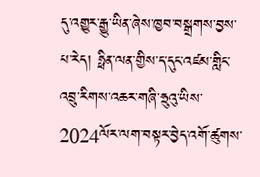དུ་འགྱུར་རྒྱུ་ཡིན་ཞེས་ཁྱབ་བསྒྲགས་བྱས་པ་རེད། ཧྥིན་ལན་གྱིས་ད་དུང་འཛམ་གླིང་འབྲུ་རིགས་འཆར་གཞི་ཧྲུའུ་ཡིས་2024ལོར་ལག་བསྟར་བྱེད་འགོ་ཚུགས་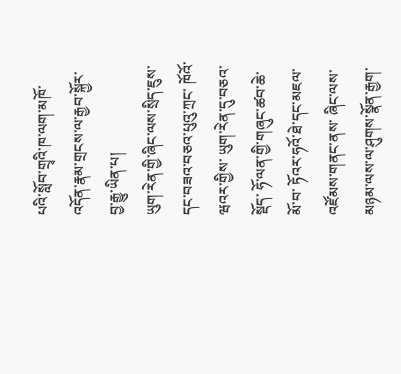པའི་སློབ་གྲྭའི་ཁ་ལག་མཁོ་འདོན་རྣམ་གྲངས་ལ་རྒྱབ་སྐྱོར་བྱ་རྒྱུ་ཡིན་པ།
ཡུག་རེན་གྱི་ཞིང་ལས་སྲིད་ཇུས་དང་བཟའ་བཅའ་པུའུ་ཀྲང་ ཁོའོ་ཝའར་གྱིས་ ཡུག་རེན་དུ་བཅའ་སྡོད་ ཧོ་ལན་གྱི་གཞུང་ཚབ་ཆེ་མོ་བ་ ཏོའར་ཧའོ་ཐེ་དང་མཇལ་འཛོམས་གནང་ནས་ ཞིང་ལས་མཉམ་ལས་ལ་ཤུགས་སྣོན་རྒྱག་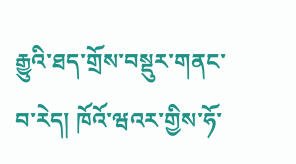རྒྱུའི་ཐད་གྲོས་བསྡུར་གནང་བ་རེད། ཁོའོ་ཝའར་གྱིས་ཧོ་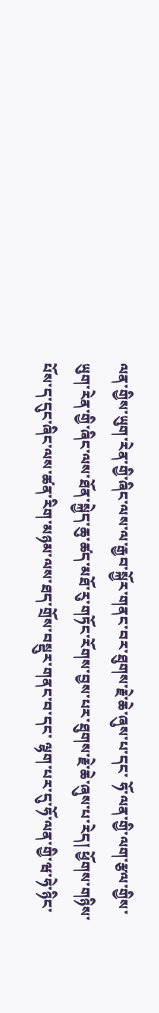ལན་གྱིས་ཡུག་རེན་གྱི་ཞིང་ལས་ལ་རྒྱབ་སྐྱོར་གནང་བར་ཐུགས་རྗེ་ཆེ་ཞུས་པ་དང་ ཧོ་ལན་གྱི་ལག་རྩལ་གྱིས་ཡུག་རེན་གྱི་ཞིང་ལས་ཐོན་སྐྱེད་ཆུ་ཚད་མཐོ་རུ་གཏོང་རོགས་བྱས་པར་ཐུགས་རྗེ་ཆེ་ཞུས་པ་རེད། ཕྱོགས་གཉིས་པོས་ད་དུང་ཞིང་ལས་ཚན་རིག་མཉམ་ལས་ཐད་གྲོས་བསྡུར་གནང་བ་དང་ ལྷག་པར་དུ་ཧོ་ལན་གྱི་ཝ་ཧེ་ཉིང་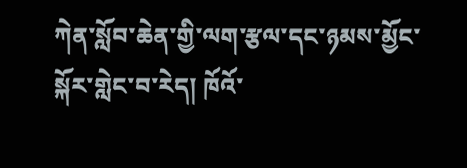ཀེན་སློབ་ཆེན་གྱི་ལག་རྩལ་དང་ཉམས་མྱོང་སྐོར་གླེང་བ་རེད། ཁོའོ་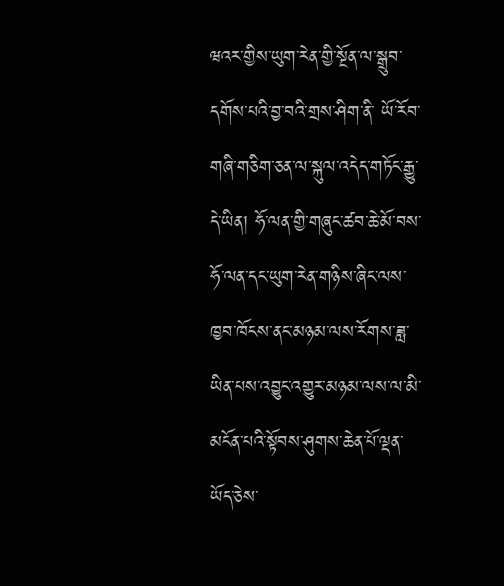ཝའར་གྱིས་ཡུག་རེན་གྱི་སྔོན་ལ་སྒྲུབ་དགོས་པའི་བྱ་བའི་གྲས་ཤིག་ནི་ ཡོ་རོབ་གཞི་གཅིག་ཅན་ལ་སྐུལ་འདེད་གཏོང་རྒྱུ་དེ་ཡིན། ཧོ་ལན་གྱི་གཞུང་ཚབ་ཆེ་མོ་བས་ ཧོ་ལན་དང་ཡུག་རེན་གཉིས་ཞིང་ལས་ཁྱབ་ཁོངས་ནང་མཉམ་ལས་རོགས་ཟླ་ཡིན་པས་འབྱུང་འགྱུར་མཉམ་ལས་ལ་མི་མངོན་པའི་སྟོབས་ཤུགས་ཆེན་པོ་ལྡན་ཡོད་ཅེས་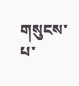གསུངས་པ་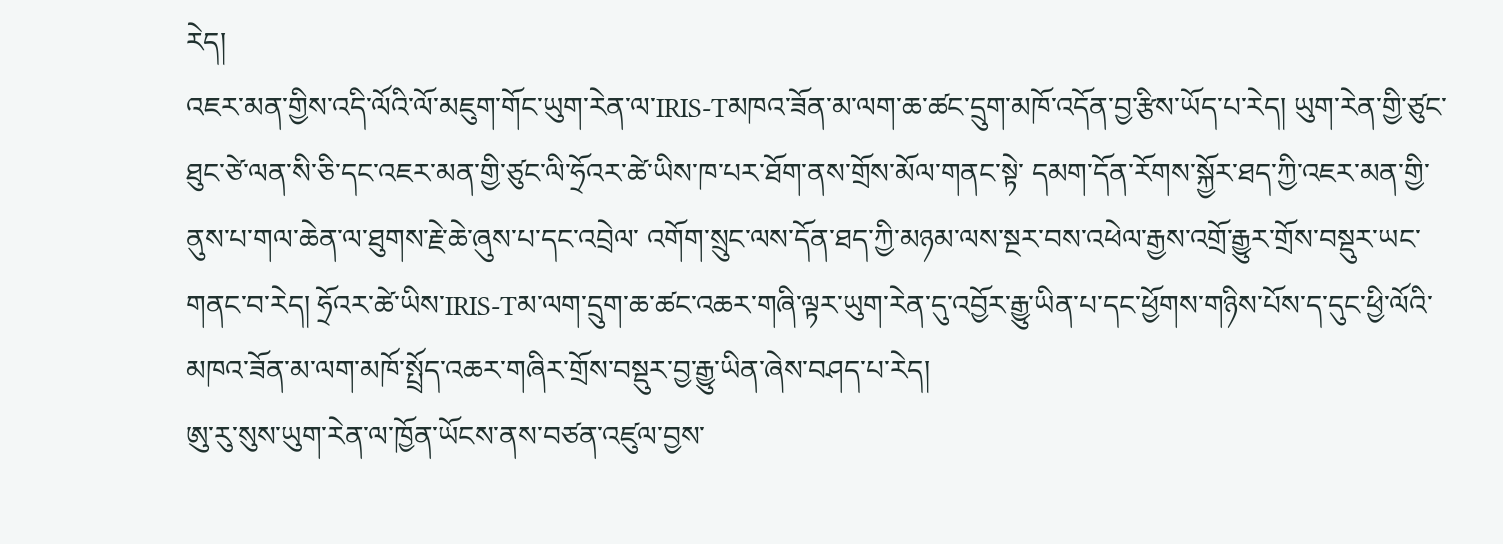རེད།
འཇར་མན་གྱིས་འདི་ལོའི་ལོ་མཇུག་གོང་ཡུག་རེན་ལ་IRIS-Tམཁའ་ཟོན་མ་ལག་ཆ་ཚང་དྲུག་མཁོ་འདོན་བྱ་རྩིས་ཡོད་པ་རེད། ཡུག་རེན་གྱི་ཙུང་ཐུང་ཙེ་ལན་སི་ཅི་དང་འཇར་མན་གྱི་ཙུང་ལི་ཧྲོའར་ཚེ་ཡིས་ཁ་པར་ཐོག་ནས་གྲོས་མོལ་གནང་སྟེ་ དམག་དོན་རོགས་སྐྱོར་ཐད་ཀྱི་འཇར་མན་གྱི་ནུས་པ་གལ་ཆེན་ལ་ཐུགས་རྗེ་ཆེ་ཞུས་པ་དང་འབྲེལ་ འགོག་སྲུང་ལས་དོན་ཐད་ཀྱི་མཉམ་ལས་སྔར་བས་འཕེལ་རྒྱས་འགྲོ་རྒྱུར་གྲོས་བསྡུར་ཡང་གནང་བ་རེད། ཧྲོའར་ཚེ་ཡིས་IRIS-Tམ་ལག་དྲུག་ཆ་ཚང་འཆར་གཞི་ལྟར་ཡུག་རེན་དུ་འབྱོར་རྒྱུ་ཡིན་པ་དང་ཕྱོགས་གཉིས་པོས་ད་དུང་ཕྱི་ལོའི་མཁའ་ཟོན་མ་ལག་མཁོ་སྤྲོད་འཆར་གཞིར་གྲོས་བསྡུར་བྱ་རྒྱུ་ཡིན་ཞེས་བཤད་པ་རེད།
ཨུ་རུ་སུས་ཡུག་རེན་ལ་ཁྱོན་ཡོངས་ནས་བཙན་འཛུལ་བྱས་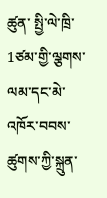ཚུན་ སྤྱི་ལེ་ཁྲི་1ཙམ་གྱི་ལྕགས་ལམ་དང་མེ་འཁོར་བབས་ཚུགས་ཀྱི་སྐྲུན་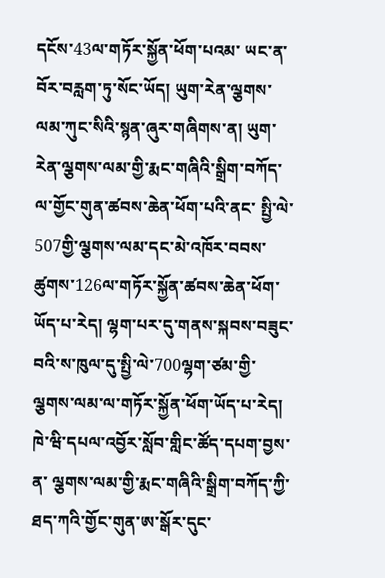དངོས་43ལ་གཏོར་སྐྱོན་ཕོག་པའམ་ ཡང་ན་བོར་བརླག་ཏུ་སོང་ཡོད། ཡུག་རེན་ལྕགས་ལམ་ཀུང་སིའི་སྙན་ཞུར་གཞིགས་ན། ཡུག་རེན་ལྕགས་ལམ་གྱི་རྨང་གཞིའི་སྒྲིག་བཀོད་ལ་གྱོང་གུན་ཚབས་ཆེན་ཕོག་པའི་ནང་ སྤྱི་ལེ་507གྱི་ལྕགས་ལམ་དང་མེ་འཁོར་བབས་ཚུགས་126ལ་གཏོར་སྐྱོན་ཚབས་ཆེན་ཕོག་ཡོད་པ་རེད། ལྷག་པར་དུ་གནས་སྐབས་བཟུང་བའི་ས་ཁུལ་དུ་སྤྱི་ལེ་700ལྷག་ཙམ་གྱི་ལྕགས་ལམ་ལ་གཏོར་སྐྱོན་ཕོག་ཡོད་པ་རེད། ཁེ་ཝི་དཔལ་འབྱོར་སློབ་གླིང་ཚོད་དཔག་བྱས་ན་ ལྕགས་ལམ་གྱི་རྨང་གཞིའི་སྒྲིག་བཀོད་ཀྱི་ཐད་ཀའི་གྱོང་གུན་ཨ་སྒོར་དུང་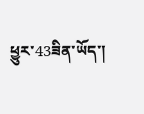ཕྱུར་43ཟིན་ཡོད་།